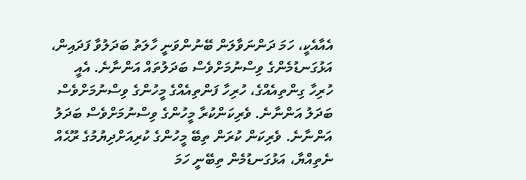އެއާއެކީ، ހަމަ ދަންނަވާލަން ބޭނުންވަނީ ހާލަތު ބަދަލުވާ ފަދައިން، އަޅުގަނޑުމެންގެ ވިސްނުމަށްވެސް ބަދަލުތައް އަންނާނެ. އެއީ ހުރިހާ ގިންތިއެއްގެ، ހުރިހާ ފަންތިއެއްގެ މީހުންގެ ވިސްނުމަށްވެސް ބަދަލު އަންނާނެ. ވެރިކަންކުރާ މީހުންގެ ވިސްނުމަށްވެސް ބަދަލު އަންނާނެ. ވެރިކަން ކުރަން ތިބޭ މީހުންގެ ކުރިއަށްދިޔުމުގެ ރޫޙެއް ނެތިއްޔާ، އަޅުގަނޑުމެން ތިބޭނީ ހަމަ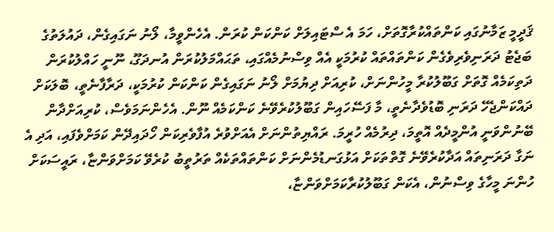ޤަދީމީ ޒަމާނުގައި ކަންތައްކުރާގޮތަށް، ހަމަ އެ ސްޓައިލަށް ކަންކަން ކުރަން. އެހެންވީމާ، ލޯނު ނަގައިގެން، ދައުލަތުގެ ބަޖެޓު ދަރަނިވެރިވެގެން ކަންތައްތައް ކުރުމަކީ އެއް ވިސްނުމެއްގައި، ތަޙައްމަލުކުރަން އުނދަގޫ، ނޫނީ ހައްލުކުރަން ދަތިކަމެއް ގޮތަށް ގަބޫލުކުރާ މީހުންނަށް، ކުރިއަށް ދިޔުމަށް ލޯނު ނަގައިގެން ކަންކަން ކުރުމަކީ، ދަރާފާނެތީ، ބޮލަކަށް ދައްކަންޖެހޭ ދަރަނި ބޮޑުވެދާނެތީ، މާ ފަސޭހައިން ގަބޫލުކުރެވޭނެ ކަންކަމެއް ނޫން. އެހެންނަމަވެސް، ކުރިއަށްދާން ބޭނުންވަނީ އުންމީދެއް އޮތީމަ، ދިރުމެއް ހުރީމަ. ރައްޔިތުންނަށް އެއަށްވުރެ އުފާވެރިކަން ހޯދައިދޭން ކަމަށްވެފައި، އަދި އެ ނަގާ ދަރަނިތައް އަދާކުރެވޭނެ ގޮތްތަކަށް އަޅުގަނޑުމެންނަށް ކަންތައްތަކެއް ތަރުތީބު ކުރެވޭ ކަމަށްވަންޏާ، ރައީސަކަށް ހުންނަ މީހާގެ ވިސްނުން، އެކަން ގަބޫލުކުރާކަމަށްވަންޏާ،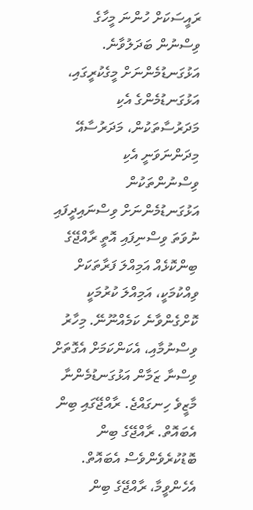ރައީސަކަށް ހުންނަ މީހާގެ ވިސްނުން ބަދަލުވާނެ.
އަޅުގަނޑުމެންނަށް މީގެކުރީގައި، އަޅުގަނޑުމެންގެ އެކި މަދަރުސާތަކުން، މަދަރުސާއޭ މިދަންނަވަނީ އެކި ވިސްނުންތަކުން އަޅުގަނޑުމެންނަށް ވިސްނައިދީފައި ނުވަތަ ވިސްނިފައި އޮތީ ރާއްޖޭގެ ބިންކޮޅެއް އަމިއްލަ ފަރާތަކަށް ވިއްކުމަކީ، އަމިއްލަ ކުރުމަކީ ކޮށްގެންވާނެ ކަމެއްނޫނޭ. މިހާރު ވިސްނުމާއި، އެކަންކަމަށް އެގޮތަށް ވިސްނާ ޒަމާން އަޅުގަނޑުމެންނާ މާޒީވެ ހިނގައްޖެ. ރާއްޖޭގައި ބިން އެބައޮތް. ރާއްޖޭގެ ބިން ބޮޑުކުރެވެންވެސް އެބައޮތް. އެހެންވީމާ، ރާއްޖޭގެ ބިން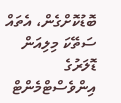ބޮޑުކޮށްގެން، އެތައް ސަތޭކަ މިލިއަން ޑޮލަރުގެ އިންވެސްޓްމެންޓް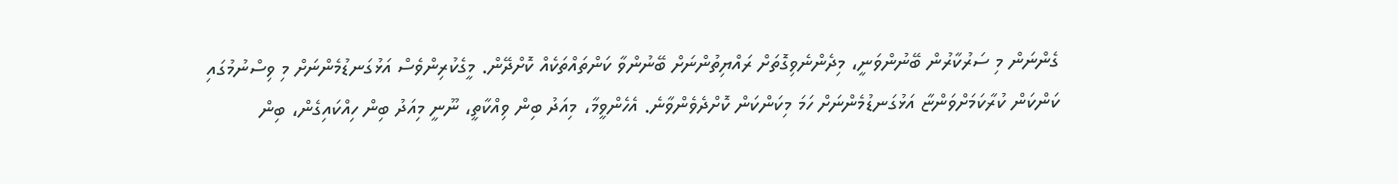ގެންނަން މި ސަރުކާރުން ބޭނުންވަނީ، މިދެންނެވިގޮތަށް ރައްޔިތުންނަށް ބޭނުންވާ ކަންތައްތަކެއް ކޮށްދޭން. މީގެކުރިންވެސް އަޅުގަނޑުމެންނަށް މި ވިސްނުމުގައި ކަންކަން ކުރާކަމަށްވަންޏާ އަޅުގަނޑުމެންނަށް ހަމަ މިކަންކަން ކޮށްދެވެންވާނެ. އެހެންވީމާ، މިއަދު ބިން ވިއްކާތީ، ނޫނީ މިއަދު ބިން ހިއްކައިގެން، ބިން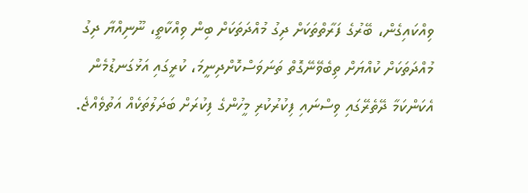ވިއްކައިގެން، ބޭރުގެ ފަރާތްތަކަށް ދިގު މުއްދަތަކަށް ބިން ވިއްކާތީ، ނޫނިއްޔާ ދިގު މުއްދަތަކަށް ކުއްޔަށް ތިބެވޭނޭގޮތް ތަނަވަސްކޮށްދިނީމަ، ކުރީގައި އަޅުގަނޑުމެން އެކަންކަމާ ދޭތެރޭގައި ވިސްނައި ފިކުރުކުރި މީހުންގެ ފިކުރަށް ބަދަލުތަކެއް އަތުވެއްޖެ.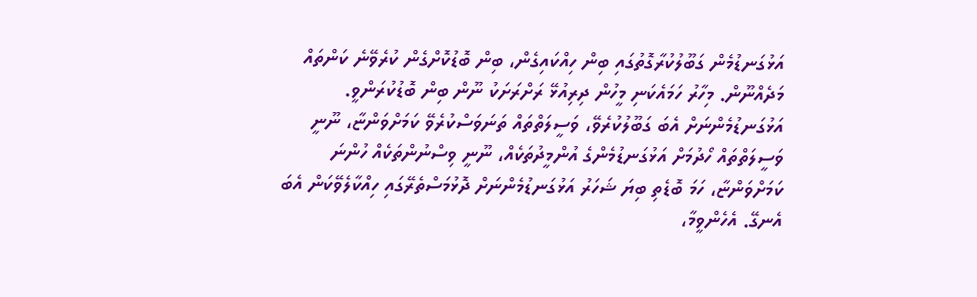އަޅުގަނޑުމެން ގަބޫލުކުރާގޮތުގައި ބިން ހިއްކައިގެން، ބިން ބޮޑުކޮށްގެން ކުރެވޭނެ ކަންތައް މަދެއްނޫން. މިހާރު ހަމައެކަނި މީހުން ދިރިއުޅޭ ރަށްރަށަކު ނޫން ބިން ބޮޑުކުރަންވީ. އަޅުގަނޑުމެންނަށް އެބަ ގަބޫލުކުރެވޭ، ވަސީލަތްތައް ތަނަވަސްކުރެވޭ ކަމަށްވަންޏާ، ނޫނީ ވަސީލަތްތައް ހޯދުމަށް އަޅުގަނޑުމެންގެ އުންމީދުތަކެއް، ނޫނީ ވިސްނުންތަކެއް ހުންނަ ކަމަށްވަންޏާ، ހަމަ ބޮޑެތި ބިޔަ ޝަހަރު އަޅުގަނޑުމެންނަށް ދޮޅުމަސްތެރޭގައި ހިއްކާލެވޭކަން އެބަ އެނގޭ. އެހެންވީމާ،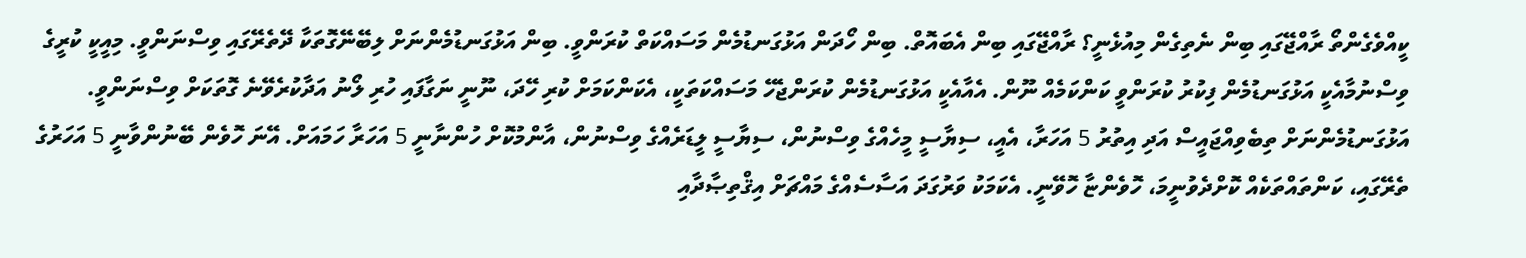ކީއްވެގެންތޯ ރާއްޖޭގައި ބިން ނެތިގެން މިއުޅެނީ؟ ރާއްޖޭގައި ބިން އެބައޮތް. ބިން ހޯދަން އަޅުގަނޑުމެން މަސައްކަތް ކުރަންވީ. ބިން އަޅުގަނޑުމެންނަށް ލިބޭނޭގޮތަކާ ދޭތެރޭގައި ވިސްނަންވީ. މިއީކީ ކުރީގެ ވިސްނުމާއެކީ އަޅުގަނޑުމެން ފިކުރު ކުރަންވީ ކަންކަމެއް ނޫން. އެއާއެކީ އަޅުގަނޑުމެން ކުރަންޖެހޭ މަސައްކަތަކީ، އެކަންކަމަށް ކުރި ހޭދަ، ނޫނީ ނަގާފައި ހުރި ލޯނު އަދާކުރެވޭނެ ގޮތަކަށް ވިސްނަންވީ.
އަޅުގަނޑުމެންނަށް ތިބެވިއްޖައީސް އަދި އިތުރު 5 އަހަރާ، އެއީ، ސިޔާސީ މީހެއްގެ ވިސްނުން، ސިޔާސީ ލީޑަރެއްގެ ވިސްނުން، އާންމުކޮށް ހުންނާނީ 5 އަހަރާ ހަމައަށް. އޭނަ ހޮވެން ބޭނުންވާނީ 5 އަހަރުގެ ތެރޭގައި، ކަންތައްތަކެއް ކޮށްދެވުނީމަ، ހޮވެންޏާ ހޮވޭނީ. އެކަމަކު ވަރުގަދަ އަސާސެއްގެ މައްޗަށް އިޤްތިޞާދާއި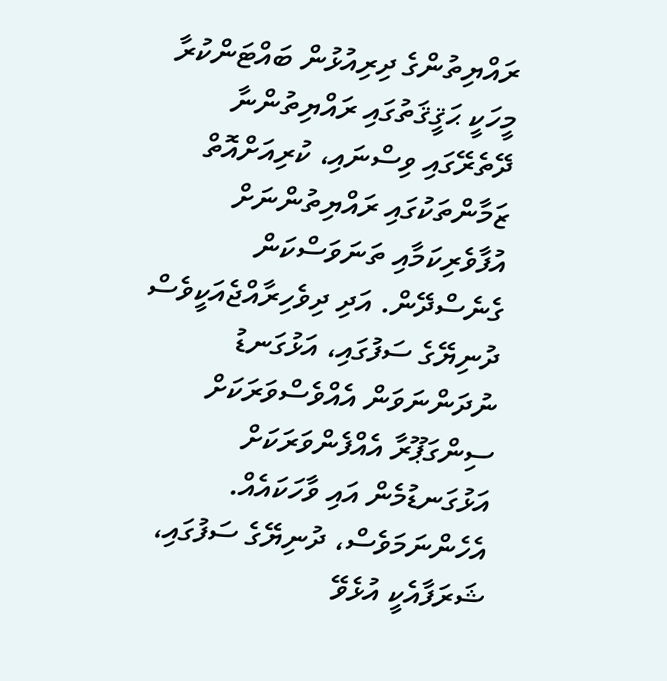ރައްޔިތުންގެ ދިރިއުޅުން ބައްޓަންކުރާ މީހަކީ ޙަޤީޤަތުގައި ރައްޔިތުންނާ ދޭތެރޭގައި ވިސްނައި، ކުރިއަށްއޮތް ޒަމާންތަކުގައި ރައްޔިތުންނަށް އުފާވެރިކަމާއި ތަނަވަސްކަން ގެނެސްދޭން. އަދި ދިވެހިރާއްޖެއަކީވެސް ދުނިޔޭގެ ސަފުގައި، އަޅުގަނޑު ނުދަންނަވަން އެއްވެސްވަރަކަށް ސިންގަޕޫރާ އެއްފެންވަރަކަށް އަޅުގަނޑުމެން އައި ވާހަކައެއް. އެހެންނަމަވެސް، ދުނިޔޭގެ ސަފުގައި، ޝަރަފާއެކީ އުޅެވޭ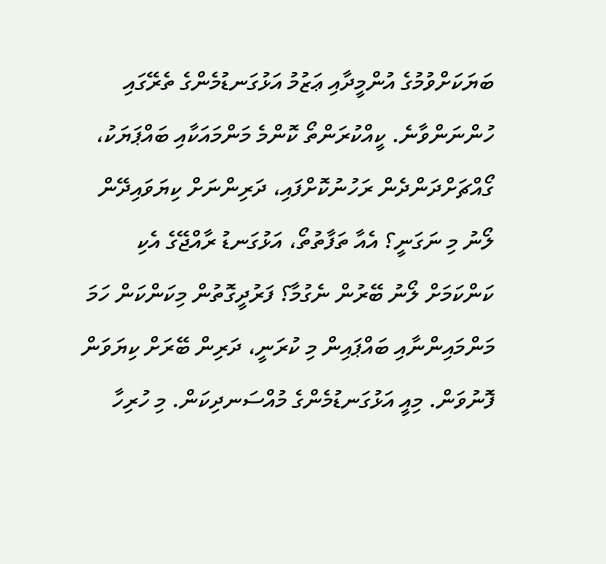ބަޔަކަށްވުމުގެ އުންމީދާއި ޢަޒުމު އަޅުގަނޑުމެންގެ ތެރޭގައި ހުންނަންވާނެ. ކީއްކުރަންތޯ ކޮންމެ މަންމައަކާއި ބައްޕަޔަކު، ގޯއްޗަށްދަންދެން ރަހުނުކޮށްފައި، ދަރިންނަށް ކިޔަވައިދޭން ލޯނު މި ނަގަނީ؟ އެއާ ތަފާތުތޯ، އަޅުގަނޑު ރާއްޖޭގެ އެކި ކަންކަމަށް ލޯނު ބޭރުން ނެގުމާ؟ ފަރުދީގޮތުން މިކަންކަން ހަމަ މަންމައިންނާއި ބައްޕައިން މި ކުރަނީ، ދަރިން ބޭރަށް ކިޔަވަން ފޮނުވަން. މިއީ އަޅުގަނޑުމެންގެ މުއްސަނދިކަން. މި ހުރިހާ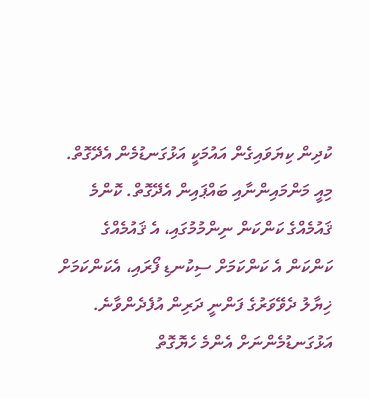ކުދިން ކިޔަވައިގެން އައުމަކީ އަޅުގަނޑުމެން އެދޭގޮތް. މިއީ މަންމައިންނާއި ބައްޕައިން އެދޭގޮތް. ކޮންމެ ޤައުމެއްގެ ކަންކަން ނިންމުމުގައި، އެ ޤައުމެއްގެ ކަންކަން އެ ކަންކަމަށް ސިކުނޑި ފޯރައި، އެކަންކަމަށް ޚިޔާލު ދެވޭވަރުގެ ފަންނީ ދަރިން އުފެދެންވާނެ. އަޅުގަނޑުމެންނަށް އެންމެ ހެޔޮގޮތް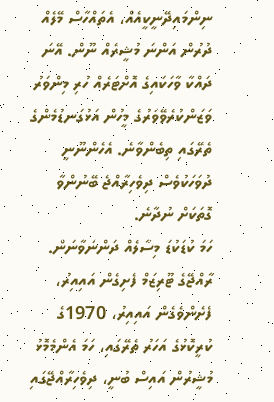ނިންމައިދޭނީކީއެއް، އެތައްހާސް މޭލެއް ދުރުން އަންނަ މުޝީރެއް ނޫން. އޭނަ ދައްކާ ވާހަކައިގެ އޮށްޓަރެއް ހުރި މިންވަރު ވަޒަންކުރެވޭވަރުގެ މީހުން އަޅުގަނޑުމެންގެ ތެރޭގައި ތިބެންވާނެ. އެހެންނޫނީ ދުވަހަކުވެސް ދިވެހިރާއްޖެ ބޭނުންވާ ގޮތަކަށް ނުދާނެ.
ހަމަ ކުޑަކުޑަ މިސާލެއް ދަންނަވާނަން. ރާއްޖޭގެ ޓޫރިޒަމް ފެށިގެން އައިއިރު، ފެށެންވެގެން އައިއިރު، 1970ގެ ކުރީކޮޅުގެ އަހަރު ތެރޭގައި، ހަމަ އެންމެމޮޅު މުޝީރުން އައިސް ބުނީ، ދިވެހިރާއްޖޭގައި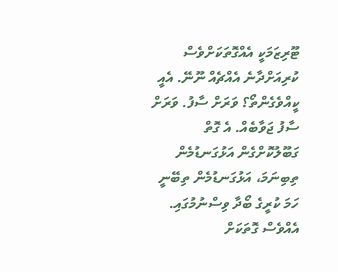ޓޫރިޒަމަކީ އެއްގޮތަކަށްވެސް ކުރިއަށްދާނެ އެއްޗެއް ނޫނޭ. އެއީ ކީއްވެގެންތޯ؟ ވަރަށް ސާފު. ވަރަށް ސާފު ޖަވާބެއް. އެ ގޮތް ގަބޫލުކޮށްގެން އަޅުގަނޑުމެން ތިބިނަމަ، އަޅުގަނޑުމެން ތިބޭނީ ހަމަ ކުރީގެ ބޯދާ ވިސްނުމުގައި. އެއްވެސް ގޮތަކަށް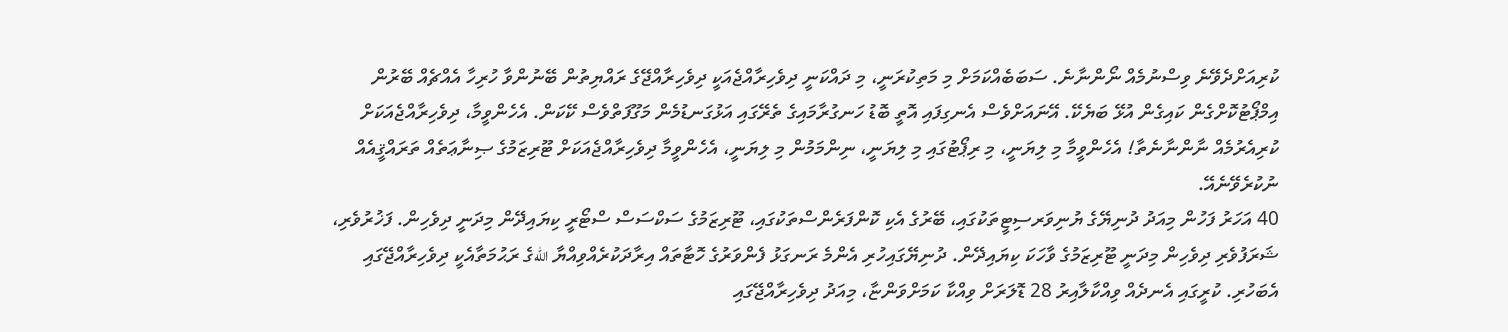ކުރިއަށްދެވޭނެ ވިސްނުމެއް ނޯންނާނެ. ސަބަބެއްކަމަށް މި މަތިކުރަނީ، މި ދައްކަނީ ދިވެހިރާއްޖެއަކީ ދިވެހިރާއްޖޭގެ ރައްޔިތުން ބޭނުންވާ ހުރިހާ އެއްޗެއް ބޭރުން އިމްޕޯޓުކޮށްގެން ކައިގެން އުޅޭ ބަޔެކޭ. އޭނައަށްވެސް އެނގިފައި އޮތީ ބޮޑު ހަނގުރާމައިގެ ތެރޭގައި އަޅުގަނޑުމެން މަގޫފަތްވެސް ކޭކަން. އެހެންވީމާ، ދިވެހިރާއްޖެއަކަށް ކުރިއެރުމެއް ނާންނާނެތާ! އެހެންވީމާ މި ލިޔަނީ، މި ރިޕޯޓުގައި މި ލިޔަނީ، ނިންމަމުން މި ލިޔަނީ، އެހެންވީމާ ދިވެހިރާއްޖެއަކަށް ޓޫރިޒަމުގެ ޞިނާޢަތެއް ތަރައްޤީއެއް ނުކުރެވޭނެއޭ.
40 އަހަރު ފަހުން މިއަދު ދުނިޔޭގެ ޔުނިވަރސިޓީތަކުގައި، ބޭރުގެ އެކި ކޮންފަރެންސްތަކުގައި، ޓޫރިޒަމުގެ ސަކްސަސް ސްޓޯރީ ކިޔައިދޭން މިދަނީ ދިވެހިން. ފަޚުރުވެރި، ޝަރަފުވެރި ދިވެހިން މިދަނީ ޓޫރިޒަމުގެ ވާހަކަ ކިޔައިދޭން. ދުނިޔޭގައިހުރި އެންމެ ރަނގަޅު ފެންވަރުގެ ހޮޓާތައް އިރާދަކުރެއްވިއްޔާ اللهގެ ރަޙުމަތާއެކީ ދިވެހިރާއްޖޭގައި އެބަހުރި. ކުރީގައި އެނދެއް ވިއްކާލާއިރު 28 ޑޮލަރަށް ވިއްކާ ކަމަށްވަންޏާ، މިއަދު ދިވެހިރާއްޖޭގައި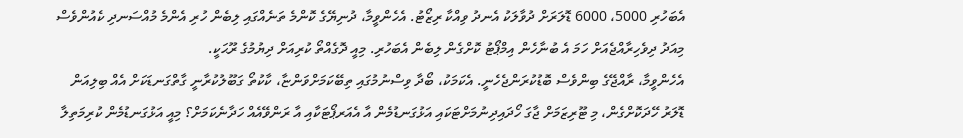އެބަހުރި 5000، 6000 ޑޮލަރަށް ދުވާލަކު އެނދު ވިއްކާ ރިޒޯޓު. އެހެންވީމާ، ދުނިޔޭގެ ކޮންމެ ތަނެއްގައި ލިބެން ހުރި އެންމެ މުއްސަނދި ކެއުންވެސް މިއަދު ދިވެހިރާއްޖެއަށް ހަމަ އެ ބުނާހެން އިމްޕޯޓު ކޮށްގެން ލިބެން އެބަހުރި. މިއީ ދޮގެއްތޯ ކުރިއަށް ދިޔުމުގެ ރޫޙަކީ.
އެހެންވީމާ، ރާއްޖޭގެ ބިންވެސް ބޮޑުކުރަންޖެހެނީ. އެކަމަކު، ބޯދާ ވިސްނުމުގައި ތިބޭކަމަށްވަންޏާ، ކާކުތޯ ގަބޫލުކުރާނީ ގާތްގަނޑަކަށް އެއް ބިލިއަން ޑޮލަރު ހޭދަކޮށްގެން، މި ޓޫރިޒަމަށް ޖާގަ ހޯދައިދިނުމަށްޓަކައި އަޅުގަނޑުމެން އާ އެއަރޕޯޓަކާއި އާ ރަންވޭއެއް ހަދާނެކަމަށް؟ މިއީ އަޅުގަނޑުމެން ކުރިމަތިލާ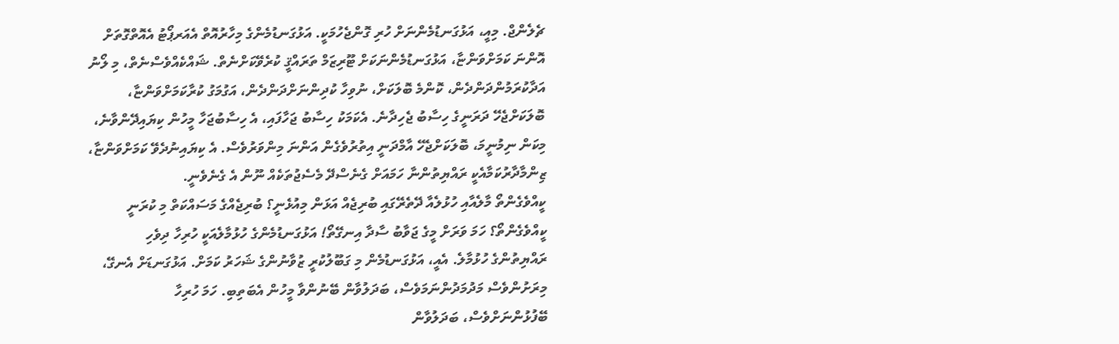ޗެލެންޖް. މިއީ، އަޅުގަނޑުމެންނަށް ހުރި ގޮންޖެހުމަކީ. އަޅުގަނޑުމެންގެ މިހާރުއޮތް އެއަރޕޯޓު އެއޮތްގޮތަށް އޮންނަ ކަމަށްވަންޏާ، އަޅުގަނޑުމެންނަކަށް ޓޫރިޒަމް ތަރައްޤީ ކުރެވޭކަށްނެތް. ޝައްކެއްވެސްނެތް، މި ލޯނު އަދާކުރަމުންދަންދެން، ކޮންމެ ބޮލަކަށް، ނުވިހާ ކުދިންނަށްދަންދެން، އަގުމަގު ކުރާކަމަށްވަންޏާ، ބޮލަކަށްޖެހޭ ދަރަނީގެ ހިސާބު ޖެހިދާނެ. އެކަމަކު ހިސާބު ޖަހާފައި، އެ ހިސާބުޖަހާ މީހުން ކިޔައިދޭންވާނެ، މިކަން ނިމުނީމަ، ބޮލަކަށްޖެހޭ އާމްދަނީ އިތުރުވެގެން އަންނަ މިންވަރުވެސް. އެ ކިޔައިނުދެވޭ ކަމަށްވަންޏާ، ޒިންމާދާރުކަމާއެކީ ރައްޔިތުންނާ ހަމައަށް ގެނެސްދޭ މެސެޖުތަކެއް ނޫން އެ ގެނެވެނީ.
ކީއްވެގެންތޯ މާލެއާއި ހުޅުލެއާ ދޭތެރޭގައި ބުރިޖެއް އަޅަން މިއުޅެނީ؟ ބުރިޖެއްގެ މަސައްކަތް މި ކުރަނީ ކީއްވެގެންތޯ؟ ހަމަ ވަރަށް މީގެ ޖަވާބު ސާދާ އިނގޭތޯ! އަޅުގަނޑުމެންގެ ހުޅުމާލެއަކީ ހުރިހާ ދިވެހި ރައްޔިތުންގެ ހުޅުމާލެ. އެއީ، އަޅުގަނޑުމެން މި ގަބޫލުކުރީ ޒުވާނުންގެ ޝަހަރު ކަމަށް. އަޅުގަނޑަށް އެނގޭ، މިރަށުންވެސް މަދުމަދުންނަމަވެސް، ބަދަލުވާން ބޭނުންވާ މީހުން އެބަތިބި. ހަމަ ހުރިހާ ބޭފުޅުންނަށްވެސް، ބަދަލުވާން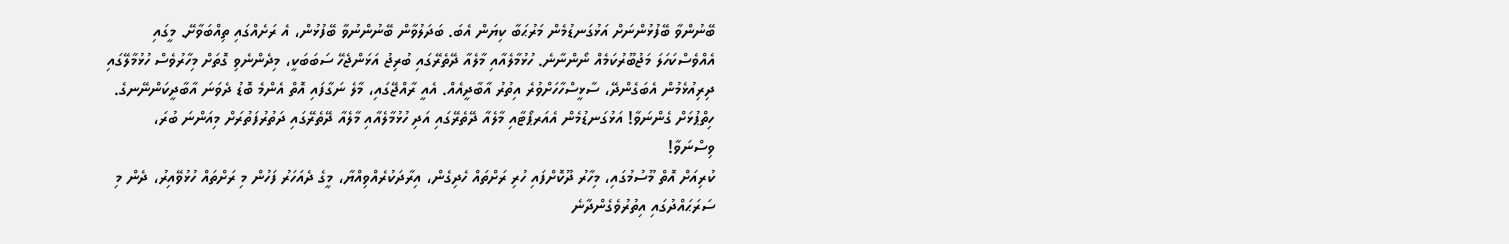ބޭނުންވާ ބޭފުޅުންނަށް އަޅުގަނޑުމެން މަރުޙަބާ ކިޔަން އެބަ. ބަދަލުވާން ބޭނުންނުވާ ބޭފުޅުން، އެ ރަށެއްގައި ތިއްބަވާށޭ. މީގައި އެއްވެސްކަހަލަ މަޖުބޫރުކަމެއް ނޯންނާނެ. ހުޅުމާލެއާއި މާލެއާ ދޭތެރޭގައި ބުރިޖު އަޅަންޖެހޭ ސަބަބަކީ، މިދެންނެވި ގޮތަށް މިހާރުވެސް ހުޅުމާލޭގައި ދިރިއުޅެމުން އެބަގެންދޭ، ސާޅީސްހާހަށްވުރެ އިތުރު އާބާދީއެއް. އެއީ ރާއްޖޭގައި، މާލެ ނަގާފައި އޮތް އެންމެ ބޮޑު ދެވަނަ އާބާދީކަންނޭނގެ. ހިތްޕުޅަށް ގެންނަވާ! އަޅުގަނޑުމެން އެއަރޕޯޓާއި މާލެއާ ދޭތެރޭގައި އަދި ހުޅުމާލެއާއި މާލެއާ ދޭތެރޭގައި ދަތުރުފަތުރަށް މިއަންނަ ބުރަ، ވިސްނަވާ!
ކުރިއަށް އޮތް މޫސުމުގައި، މިހާރު ދޫކޮށްފައި ހުރި ރަށްތައް ހެދިގެން، އިރާދަކުރެއްވިއްޔާ، މީގެ ދެއަހަރު ފަހުން މި ރަށްތައް ހުޅުވޭއިރު، ދެން މި ސަރަޙައްދުގައި އިތުރުވެގެންދާނެ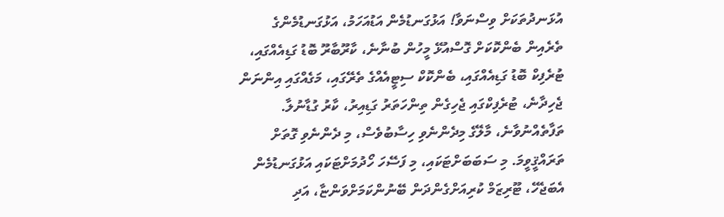އުޅަނދުތަކަށް ވިސްނަވާ! އަޅުގަނޑުމެން އަޑުއަހަމު، އަޅުގަނޑުމެންގެ ތެރެއިން ބެންކޮކަށް ގޮސްއުޅޭ މީހުން ބުނާނެ، ކާރޫބާރޫ ބޮޑު ގަޑިއެއްގައި، ޓުރެފިކް ބޮޑު ގަޑިއެއްގައި، ބެންކޮކް ސިޓީއެއްގެ ތެރޭގައި، މަގެއްގައި އިންނަން ޖެހިދާނެ، ޓުރެފިކްގައި ޖެހިގެން ތިންހަތަރު ގަޑިއިރު، ކާރު ގުޑާނުލާ. ތަފާތެއްނުވާނެ، މާލޭގެ މިދެންނެވި ހިސާބުވެސް، މި ދެންނެވި ގޮތަށް ތަރައްޤީވީމަ. މި ސަބަބަށްޓަކައި، މި ފަސޭހަ ހޯދުމަށްޓަކައި އަޅުގަނޑުމެން އެބަޖެހޭ، ޓޫރިޒަމް ކުރިއަށްގެންދަން ބޭނުންކަމަށްވަންޏާ، އަދި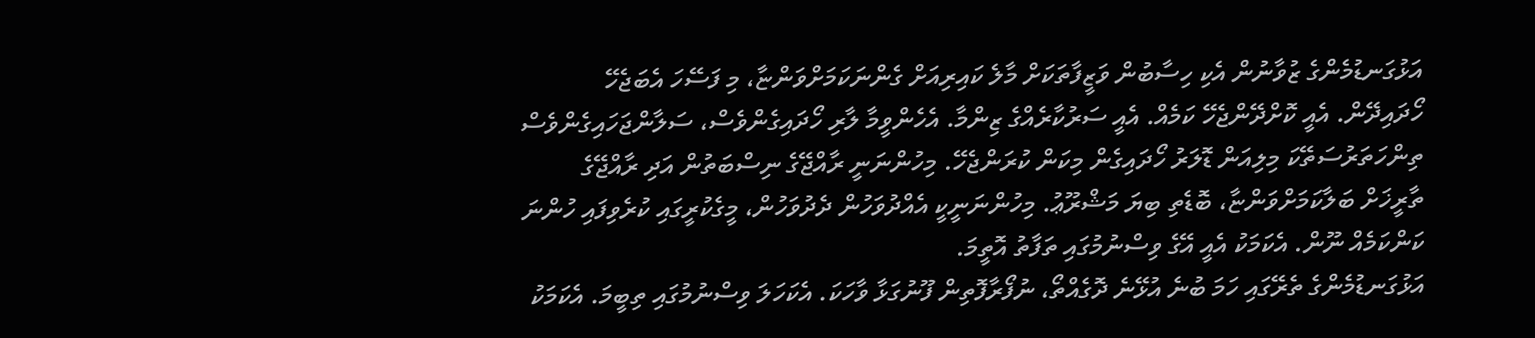އަޅުގަނޑުމެންގެ ޒުވާނުން އެކި ހިސާބުން ވަޒީފާތަކަށް މާލެ ކައިރިއަށް ގެންނަކަމަށްވަންޏާ، މި ފަސޭހަ އެބަޖެހޭ ހޯދައިދޭން. އެއީ ކޮށްދޭންޖެހޭ ކަމެއް. އެއީ ސަރުކާރެއްގެ ޒިންމާ. އެހެންވީމާ ލާރި ހޯދައިގެންވެސް، ސަލާންޖަހައިގެންވެސް ތިންހަތަރުސަތޭކަ މިލިއަން ޑޮލަރު ހޯދައިގެން މިކަން ކުރަންޖެހޭ. މިހުންނަނީ ރާއްޖޭގެ ނިސްބަތުން އަދި ރާއްޖޭގެ ތާރީޚަށް ބަލާކަމަށްވަންޏާ، ބޮޑެތި ބިޔަ މަޝްރޫޢު. މިހުންނަނީކީ އެއްދުވަހުން ދެދުވަހުން، މީގެކުރީގައި ކުރެވިފައި ހުންނަ ކަންކަމެއް ނޫން. އެކަމަކު އެއީ އޭގެ ވިސްނުމުގައި ތަފާތު އޮތީމަ.
އަޅުގަނޑުމެންގެ ތެރޭގައި ހަމަ ބުނެ އުޅޭނެ ދޮގެއްތޯ، ނުފޯރާފޮތިން ފޫނުގަޅާ ވާހަކަ. އެކަހަލަ ވިސްނުމުގައި ތިބީމަ. އެކަމަކު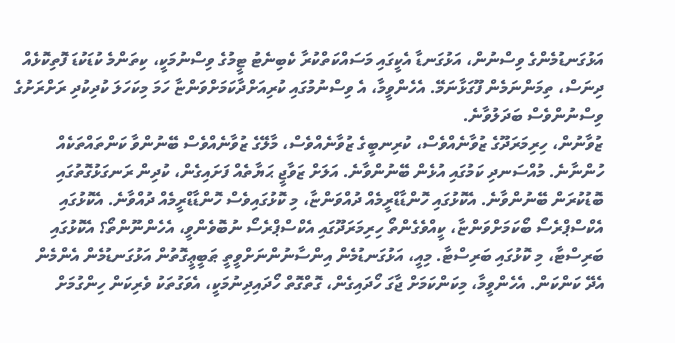އަޅުގަނޑުމެންގެ ވިސްނުން، އަޅުގަނޑާ އެކީގައި މަސައްކަތްކުރާ ކެބިނެޓު ޓީމުގެ ވިސްނުމަކީ، ކިތަންމެ ކުޑަކުޑަ ފޮތިކޮޅެއް ދިނަސް، ތިމަންނަމެން ފޫގަޅާނަމޭ. އެހެންވީމާ، އެ ވިސްނުމުގައި ކުރިއަށްދާކަމަށްވަންޏާ ހަމަ މިކަހަލަ ކުދިކުދި ރަށްރަށުގެ ވިސްނުންވެސް ބަދަލުވާނެ.
ޒުވާނުން، ހިރިމަރަދޫގެ ޒުވާނެއްވެސް، ކުރިނބީގެ ޒުވާނެއްވެސް، މާލޭގެ ޒުވާނެއްވެސް ބޭނުންވާ ކަންތައްތަކެއް ހުންނާނެ. މުއްސަނދި ކަމުގައި އުޅެން ބޭނުންވާނެ. އަލަށް ޒަވާޖީ ޙަޔާތެއް ފަށައިގެން، ކުދިން ރަނގަޅުގޮތުގައި ބޮޑުކުރަން ބޭނުންވާނެ. އެކޮޅުގައި ހޮންޑާޑްރީމެއް ދުއްވަންޏާ، މި ކޮޅުގައިވެސް ހޮންޑާޑްރީމެއް ދުއްވާނެ. އެކޮޅުގައި އެކްސްޕްރެސޯ ބޯކަމަށްވަންޏާ، ކީއްވެގެންތޯ ހިރިމަރަދޫގައި އެކްސްޕްރެސޯ ނުބޮވެންވީ، އެހެންނޫންތޯ؟ އެކޮޅުގައި ބަރިސްޓާ، މި ކޮޅުގައި ބަރިސްޓާ. މިއީ، އަޅުގަނޑުމެން އިންސާނުންނަށްވީތީ ޠަބީޢީގޮތުން އަޅުގަނޑުމެން އެންމެން އެދޭ ކަންކަން. އެހެންވީމާ، މިކަންކަމަށް ޖާގަ ހޯދައިގެން، ގޮތްގޮތް ހޯދައިދިނުމަކީ، އެވަގުތަކު ވެރިކަން ހިންގުމަށް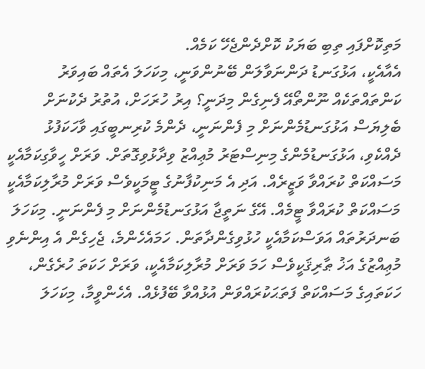މަތިކޮށްފައި ތިބި ބަޔަކު ކޮށްދެންޖެހޭ ކަމެއް.
އެއާއެކީ، އަޅުގަނޑު ދަންނަވާލަން ބޭނުންވަނީ، މިކަހަލަ އެތައް ބައިވަރު ކަންތައްތަކެއް ނޫންތޯއޭ ފެނިގެން މިދަނީ؟ އިރު ހުރަހަށް، އުތުރު ދެކުނަށް ބެލިޔަސް އަޅުގަނޑުމެންނަށް މި ފެންނަނީ، ދެންމެ ކުރިނބީގައި ވާހަކަފުޅު ދެއްކެވި، އަޅުގަނޑުމެންގެ މިނިސްޓަރު މުޢިއްޒު ވިދާޅުވިގޮތަށް. ވަރަށް ހީވާގިކަމާއެކީ މަސައްކަތް ކުރައްވާ ވަޒީރެއް. އަދި އެ މަނިކުފާނުގެ ޓީމަކީވެސް ވަރަށް މުރާލިކަމާއެކީ މަސައްކަތް ކުރައްވާ ޓީމެއް. އޭގެ ނަތީޖާ އަޅުގަނޑުމެންނަށް މި ފެންނަނީ. މިކަހަލަ ބަނދަރުތައް އަވަސްކަމާއެކީ ހުޅުވިގެންދާތަން. ހަމައެހެންމެ، ޖެހިގެން އެ އިންނެވި މުޢިއްޒުގެ އަޚު ޠާރިޤަކީވެސް ހަމަ ވަރަށް މުރާލިކަމާއެކީ، ވަރަށް ހަކަތަ ހުރެގެން، ހަކަތައިގެ މަސައްކަތް ފަތަޙަކުރައްވަން އުޅުއްވާ ބޭފުޅެއް. އެހެންވީމާ، މިކަހަލަ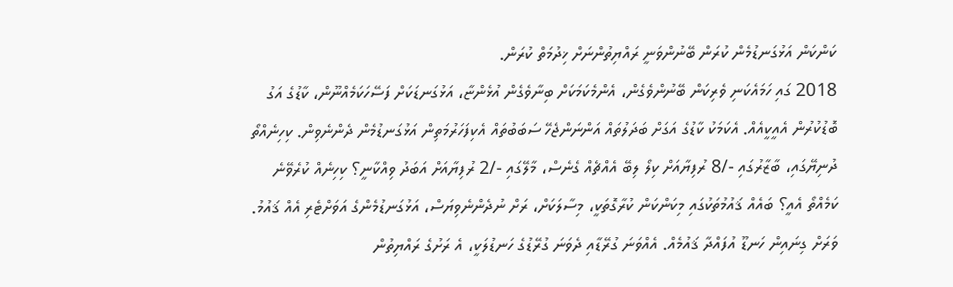ކަންކަން އަޅުގަނޑުމެން ކުރަން ބޭނުންވަނީ ރައްޔިތުންނަށް ޚިދުމަތް ކުރަން.
2018 ގައި ހަމައެކަނި ވެރިކަން ބޭނުންވެގެން، އެންމެކަމަކަށް ބިނާވެގެން އުޅެންޏާ، އަޅުގަނޑަކަށް ފަސޭހަކަމެއްނޫން، ކާޑުގެ އަގު ބޮޑުކުރުން އެއީކީއެއް. އެކަމަކު ކާޑުގެ އަގަށް ބަދަލުތައް އަންނަންޖެހޭ ސަބަބުތައް އެކިފަހަރުމަތިން އަޅުގަނޑުމެން ދެންނެވިން. ކިހިނެއްތޯ ދުނިޔޭގައި، ބާޒާރުގައި -/8 ރުފިޔާއަށް ކިލޯ ލިބޭ އެއްޗެއް ގެނެސް، މާލޭގައި -/2 ރުފިޔާއަށް އަބަދު ވިއްކާނީ؟ ކިހިނެއް ކުރެވޭނެ ކަމެއްތޯ އެއީ؟ ބައެއް ޤައުމުތަކުގައި މިކަންކަން ކުރާގޮތަކީ، މިސާލަކަށް، ރަށް ނުދެންނެވިޔަސް، އަޅުގަނޑުމެންގެ އަވަށްޓެރި އެއް ޤައުމު. ވަރަށް ގިނައިން ހަނޑޫ އުފައްދާ ޤައުމެއް. އެއްވަނަ ގުރޭޑާއި ދެވަނަ ގުރޭޑުގެ ހަނޑުލަކީ، އެ ރަށުގެ ރައްޔިތުން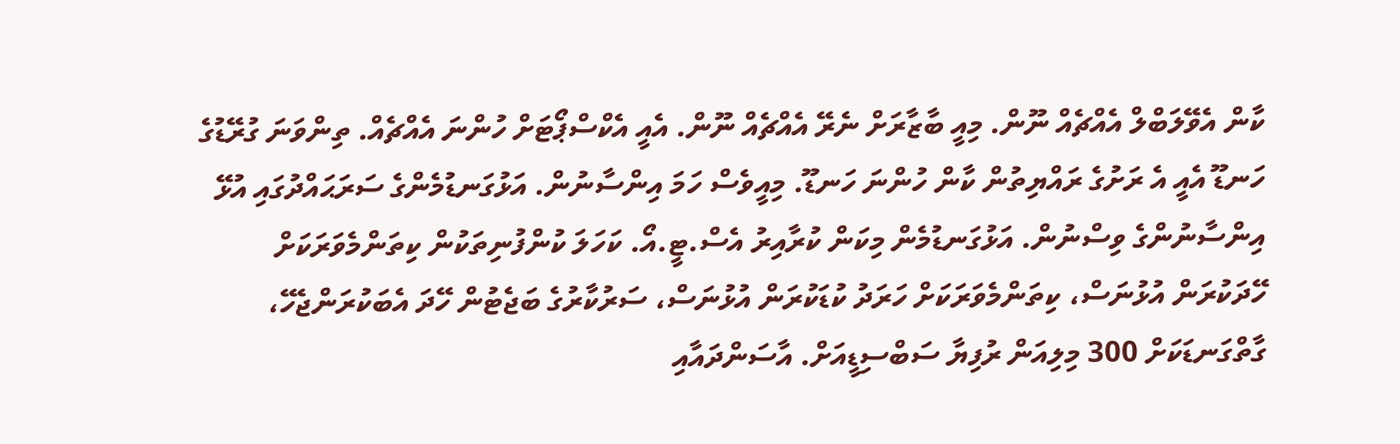ކާން އެވޭލަބްލް އެއްޗެއް ނޫން. މިއީ ބާޒާރަށް ނެރޭ އެއްޗެއް ނޫން. އެއީ އެކްސްޕޯޓަށް ހުންނަ އެއްޗެއް. ތިންވަނަ ގުރޭޑުގެ ހަނޑޫ އެއީ އެ ރަށުގެ ރައްޔިތުން ކާން ހުންނަ ހަނޑޫ. މިއީވެސް ހަމަ އިންސާނުން. އަޅުގަނޑުމެންގެ ސަރަޙައްދުގައި އުޅޭ އިންސާނުންގެ ވިސްނުން. އަޅުގަނޑުމެން މިކަން ކުރާއިރު އެސް.ޓީ.އޯ. ކަހަލަ ކުންފުނިތަކުން ކިތަންމެވަރަކަށް ހޭދަކުރަން އުޅުނަސް، ކިތަންމެވަރަކަށް ހަރަދު ކުޑަކުރަން އުޅުނަސް، ސަރުކާރުގެ ބަޖެޓުން ހޭދަ އެބަކުރަންޖެހޭ، ގާތްގަނޑަކަށް 300 މިލިއަން ރުފިޔާ ސަބްސިޑީއަށް. އާސަންދައާއި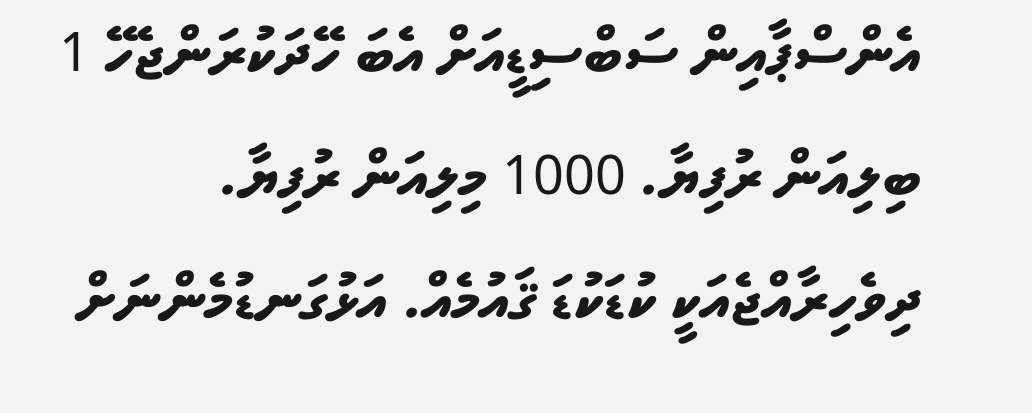އެންސްޕާއިން ސަބްސިޑީއަށް އެބަ ހޭދަކުރަންޖެހޭ 1 ބިލިއަން ރުފިޔާ. 1000 މިލިއަން ރުފިޔާ. ދިވެހިރާއްޖެއަކީ ކުޑަކުޑަ ޤައުމެއް. އަޅުގަނޑުމެންނަށް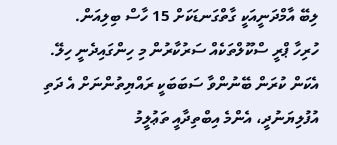ލިބޭ އާމްދަނީއަކީ ގާތްގަނޑަކަށް 15 ހާސް ބިލިއަން.
ހުރިހާ ޕްރީ ސްކޫލްތަކެއް ސަރުކާރުން މި ހިންގައިދެނީ ހިލޭ. އެކަން ކުރަން ބޭނުންވާ ސަބަބަކީ ރައްޔިތުންނަށް އެ ދަތި އުފުލިޔަނުދީ، އެންމެ އިބްތިދާއީ ތަޢުލީމު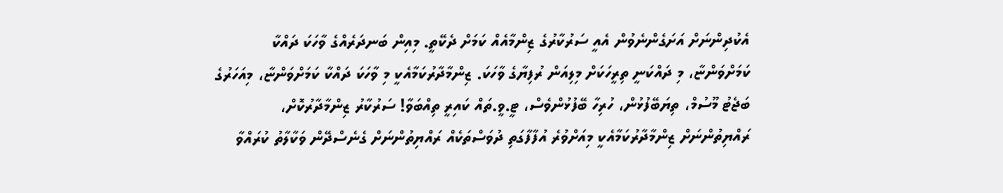އެކުދިންނަށް އަށަގެންނެވުން އެއީ ސަރުކާރުގެ ޒިންމާއެއް ކަމަށް ދެކޭތީ. މިއިން ބަނދަރެއްގެ ވާހަކަ ދައްކާ ކަމަށްވަންޏާ، މި ދައްކަނީ ތިރީހަކަށް މިލިއަން ރުފިޔާގެ ވާހަކަ. ޒިންމާދާރުކަމާއެކީ މި ވާހަކަ ދައްކާ ކަމަށްވަންޏާ، މިއަހަރުގެ ބަޖެޓު މޫސުމް، ތިޔަބޭފުޅުން، ހުރިހާ ބޭފުޅުންވެސް، ޓީ.ވީ.ތައް ކައިރީ ތިއްބަވާ! ސަރުކާރު ޒިންމާދާރުކޮށް، ރައްޔިތުންނަށް ޒިންމާދާރުކަމާއެކީ މިއަށްވުރެ އުފާފާގަތި ދުވަސްތަކެއް ރައްޔިތުންނަށް ގެނެސްދޭން ވަކާލާތު ކުރައްވާ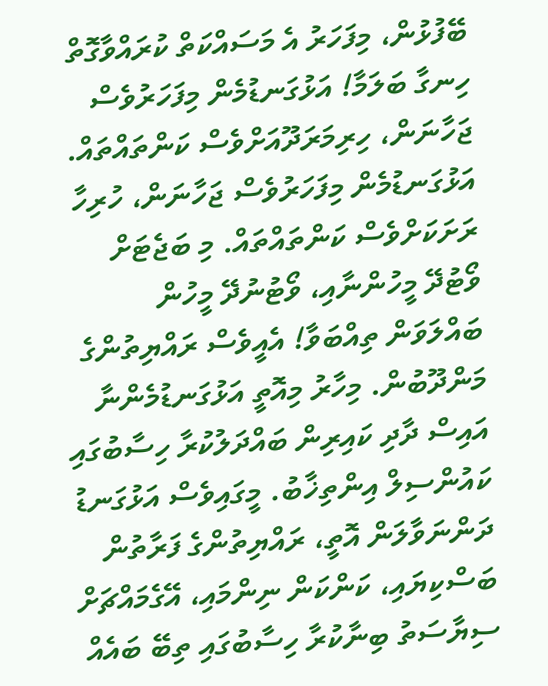ބޭފުޅުން، މިފަހަރު އެ މަސައްކަތް ކުރައްވާގޮތް ހިނގާ ބަލަމާ! އަޅުގަނޑުމެން މިފަހަރުވެސް ޖަހާނަން، ހިރިމަރަދޫއަށްވެސް ކަންތައްތައް. އަޅުގަނޑުމެން މިފަހަރުވެސް ޖަހާނަން، ހުރިހާ ރަށަކަށްވެސް ކަންތައްތައް. މި ބަޖެޓަށް ވޯޓުދޭ މީހުންނާއި، ވޯޓުނުދޭ މީހުން ބައްލަވަން ތިއްބަވާ! އެއީވެސް ރައްޔިތުންގެ މަންދޫބުން. މިހާރު މިއޮތީ އަޅުގަނޑުމެންނާ އައިސް ދާދި ކައިރިން ބައްދަލުކުރާ ހިސާބުގައި ކައުންސިލް އިންތިޚާބު. މީގައިވެސް އަޅުގަނޑު ދަންނަވާލަން އޮތީ، ރައްޔިތުންގެ ފަރާތުން ބަސްކިޔައި، ކަންކަން ނިންމައި، އޭގެމައްޗަށް ސިޔާސަތު ބިނާކުރާ ހިސާބުގައި ތިބޭ ބައެއް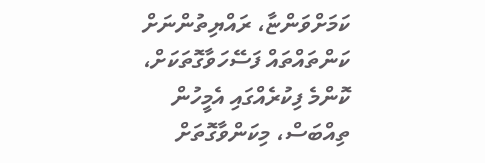ކަމަށްވަންޏާ، ރައްޔިތުންނަށް ކަންތައްތައް ފަސޭހަވާގޮތަކަށް، ކޮންމެ ފިކުރެއްގައި އެމީހުން ތިއްބަސް، މިކަންވާގޮތަށް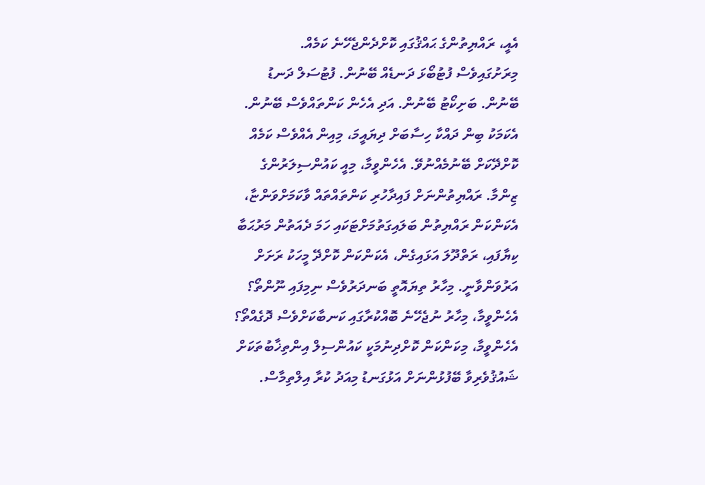އެއީ، ރައްޔިތުންގެ ޙައްޤުގައި ކޮށްދެންޖެހޭނެ ކަމެއް.
މިރަށުގައިވެސް ފުޓުބޯޅަ ދަނޑެއް ބޭނުން. ފުޓުސަލް ދަނޑު ބޭނުން. ބަށިކޯޓު ބޭނުން. އަދި އެހެން ކަންތައްވެސް ބޭނުން. އެކަމަކު ބިން ދައްކާ ހިސާބަށް ދިޔައީމަ، މިއިން އެއްވެސް ކަމެއް ކޮށްދޭކަށް ބޭނުމެއްނުވޭ. އެހެންވީމާ، މިއީ ކައުންސިލަރުންގެ ޒިންމާ. ރައްޔިތުންނަށް ފައިދާހުރި ކަންތައްތައް ވާކަމަށްވަންޏާ، އެކަންކަން ރައްޔިތުން ބަލައިގަތުމަށްޓަކައި ހަމަ ދެއަތުން މަރުޙަބާ ކިޔާފައި، ރަތްދޫލަ އަޅައިގެން، އެކަންކަން ކޮށްދޭ މީހަކު ރަށަށް އަރުވަންވާނީ. މިހާރު ތިޔައޮތީ ބަނދަރުވެސް ނިމިފައި ނޫންތޯ؟ އެހެންވީމާ، މިހާރު ނުޖެހޭނެ ބޮއްކުރާގައި ކަނބާކަށްވެސް ދޮގެއްތޯ؟ އެހެންވީމާ، މިކަންކަން ކޮށްދިނުމަކީ ކައުންސިލް އިންތިޚާބުތަކަށް ޝައުޤުވެރިވާ ބޭފުޅުންނަށް އަޅުގަނޑު މިއަދު ކުރާ އިލްތިމާސް.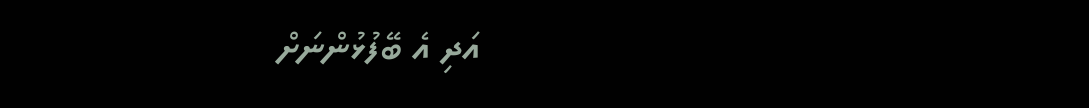އަދި އެ ބޭފުޅުންނަށް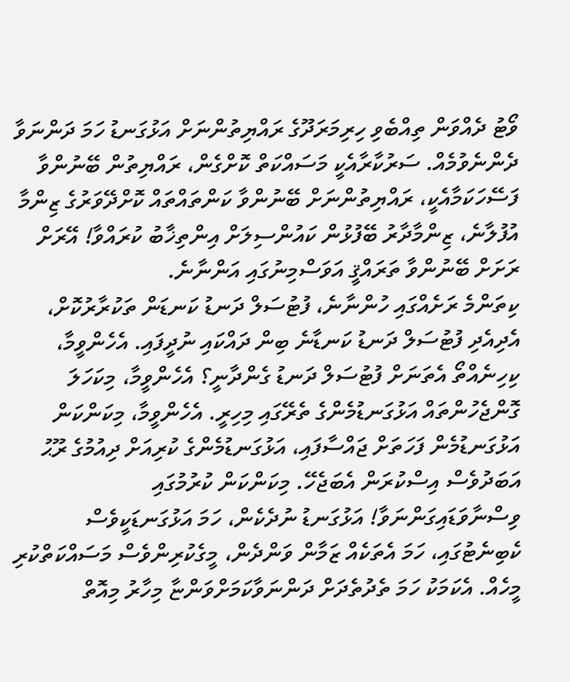ވޯޓު ދެއްވަން ތިއްބެވި ހިރިމަރަދޫގެ ރައްޔިތުންނަށް އަޅުގަނޑު ހަމަ ދަންނަވާ ދެންނެވުމެއް. ސަރުކާރާއެކީ މަސައްކަތް ކޮށްގެން، ރައްޔިތުން ބޭނުންވާ ފަސޭހަކަމާއެކީ، ރައްޔިތުންނަށް ބޭނުންވާ ކަންތައްތައް ކޮށްދޭވަރުގެ ޒިންމާ އުފުލާނެ، ޒިންމާދާރު ބޭފުޅުން ކައުންސިލަށް އިންތިޚާބު ކުރައްވާ! އޭރަށް ރަށަށް ބޭނުންވާ ތަރައްޤީ އަވަސްމިނުގައި އަންނާނެ.
ކިތަންމެ ރަށެއްގައި ހުންނާނެ، ފުޓުސަލް ދަނޑު ކަނޑަން ތަކުރާރުކޮށް، އެދިއެދި ފުޓުސަލް ދަނޑު ކަނޑާނެ ބިން ދައްކައި ނުދީފައި. އެހެންވީމާ، ކިހިނެއްތޯ އެތަނަށް ފުޓުސަލް ދަނޑު ގެންދާނީ؟ އެހެންވީމާ، މިކަހަލަ ގޮންޖެހުންތައް އަޅުގަނޑުމެންގެ ތެރޭގައި މިހިރީ. އެހެންވީމާ، މިކަންކަން އަޅުގަނޑުމެން ފަހަތަށް ޖައްސާފައި، އަޅުގަނޑުމެންގެ ކުރިއަށް ދިއުމުގެ ރޫޙު އަބަދުވެސް އިސްކުރަން އެބަޖެހޭ. މިކަންކަން ކުރުމުގައި ވިސްނާވަޑައިގަންނަވާ! އަޅުގަނޑު ނުދެކެން، ހަމަ އަޅުގަނޑަކީވެސް ކެބިނެޓުގައި، ހަމަ އެތަކެއް ޒަމާން ވަންދެން، މީގެކުރިންވެސް މަސައްކަތްކުރި މީހެއް. އެކަމަކު ހަމަ ތެދުތެދަށް ދަންނަވާކަމަށްވަންޏާ މިހާރު މިއޮތް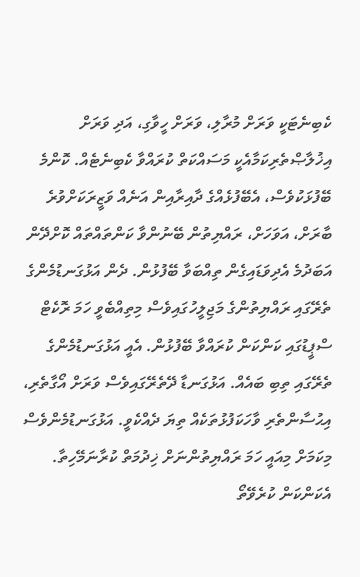ކެބިނެޓަކީ ވަރަށް މުރާލި، ވަރަށް ހީވާގި، އަދި ވަރަށް އިޚުލާޞްތެރިކަމާއެކީ މަސައްކަތް ކުރައްވާ ކެބިނެޓެއް. ކޮންމެ ބޭފުޅަކުވެސް، އެބޭފުޅެއްގެ ދާއިރާއިން އަނެއް ވަޒީރަކަށްވުރެ ބާރަށް، އަވަހަށް، ރައްޔިތުން ބޭނުންވާ ކަންތައްތައް ކޮށްދޭން އަބަދުމެ އެދިވަޑައިގެން ތިއްބަވާ ބޭފުޅުން. ދެން އަޅުގަނޑުމެންގެ ތެރޭގައި ރައްޔިތުންގެ މަޖިލީހުގައިވެސް މިތިއްބެވީ ހަމަ ރޮކެޓް ސްޕީޑުގައި ކަންކަން ކުރައްވާ ބޭފުޅުން. އެއީ އަޅުގަނޑުމެންގެ ތެރޭގައި ތިބި ބައެއް. އަޅުގަނޑާ ދޭތެރޭގައިވެސް ވަރަށް އޯގާތެރި، އިޙުސާންތެރި ވާހަކަފުޅުތަކެއް ތިޔަ ދެއްކެވީ. އަޅުގަނޑުމެންވެސް މިކަމަށް މިއައީ ހަމަ ރައްޔިތުންނަށް ޚިދުމަތް ކުރާނަމޭހިތާ. އެކަންކަން ކުރެވޭތޯ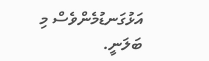އަޅުގަނޑުމެންވެސް މި ބަލަނީ.